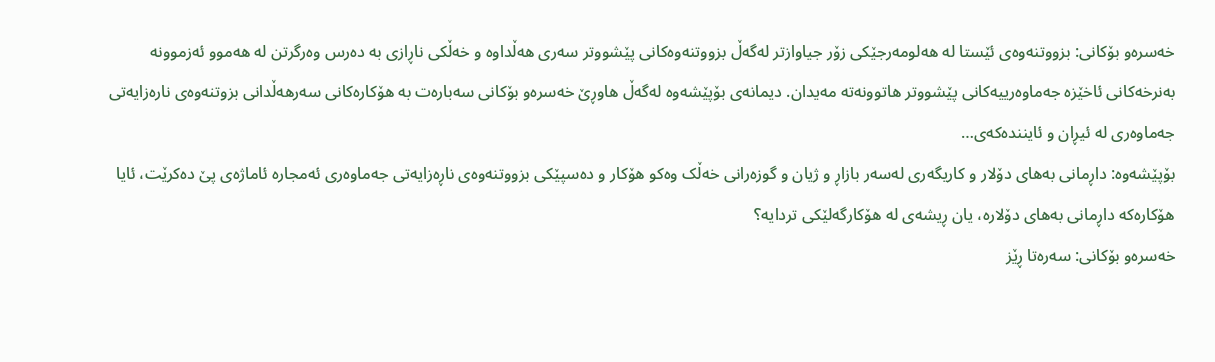خەسرەو بۆکانی: بزووتنەوەی ئێستا لە هەلومەرجێکی زۆر جیاوازتر لەگەڵ بزووتنەوەکانی پێشووتر سەری هەڵداوە و خەڵکی ناڕازی بە دەرس وەرگرتن لە هەموو ئەزموونە بەنرخەکانی ئاخێزە جەماوەرییەکانی پێشووتر هاتوونەتە مەیدان. دیمانەی بۆپێشەوە لەگەڵ هاوڕێ خەسرەو بۆکانی سەبارەت بە هۆکارەکانی سەرهەڵدانی بزوتنەوەی نارەزایەتی جەماوەری لە ئیڕان و ئاینندەکەی…
بۆپێشەوە: داڕمانی بەهای دۆلار و کاریگەری لەسەر بازاڕ و ژیان و گوزەرانی خەڵک وەکو هۆکار و دەسپێکی بزووتنەوەی ناڕەزایەتی جەماوەری ئەمجارە ئاماژەی پێ دەکرێت، ئایا هۆکارەکە داڕمانی بەهای دۆلارە، یان ڕیشەی لە هۆکارگەلێکی تردایە؟
خەسرەو بۆکانی: سەرەتا ڕێز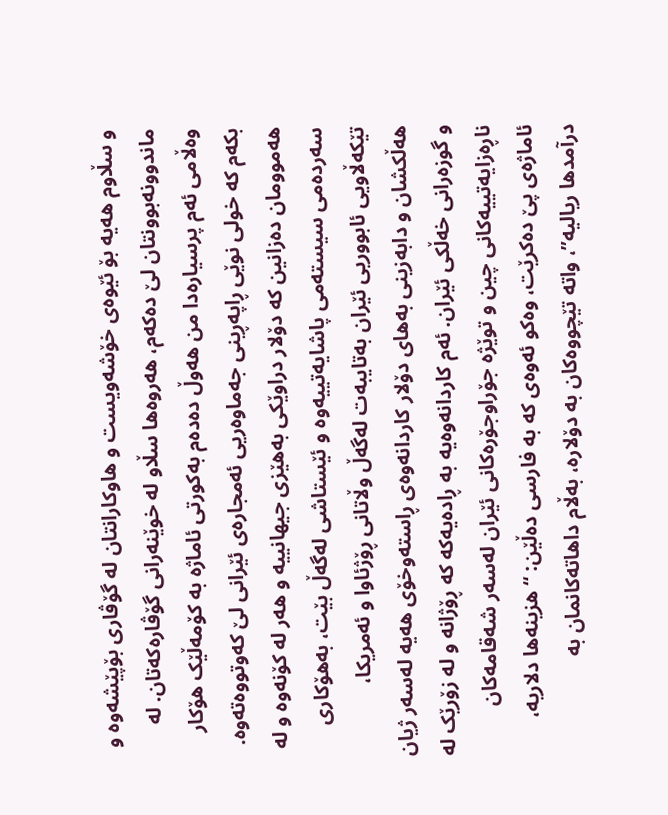و سڵاوم هەیە بۆ ئێوەی خۆشەویست و هاوکارانتان لە گۆڤاری بۆپێشەوە و ماندوونەبوونتان لێ دەکەم، هەروەها سڵاو لە خوێنەرانی گۆڤارەکەتان. لە وەڵامی ئەم پرسیارەدا من هەوڵ دەدەم بەکورتی ئاماژە بە کۆمەڵێک هۆکار بکەم کە خولی نوێی ڕاپەڕینی جەماوەریی ئەمجارەی ئێرانی لێ کەوتووەتەوە. هەموومان دەزانین کە دۆلار دراوێکی بەهێزی جیهانییە و هەر لە کۆنەوە و لە سەردەمی سیستەمی پاشایەتییەوە و ئێستاشی لەگەڵ بێت، بەهۆکاری تێکەڵاویی ئابووریی ئێران بەتایبەت لەگەڵ وڵاتانی ڕۆژئاوا و ئەمریکا، هەڵکشان و دابەزینی بەهای دۆلار کاردانەوەی ڕاستەوخۆی هەیە لەسەر ژیان و گوزەرانی خەڵکی ئێران. ئەم کاردانەوەیە بە ڕادەیەکە کە ڕۆژانە و لە زۆرێک لە ناڕەزایەتییەکانی چین و توێژە جۆراوجۆرەکانی ئێران لەسەر شەقامەکان ئاماژەی پێ دەکرێت، وەکو ئەوەی کە بە فارسی دەڵێن: “هزینەها دلاریە، درآمدها ریالیە”، واتە تێچووەکان بە دۆلارە، بەڵام داهاتەکانمان بە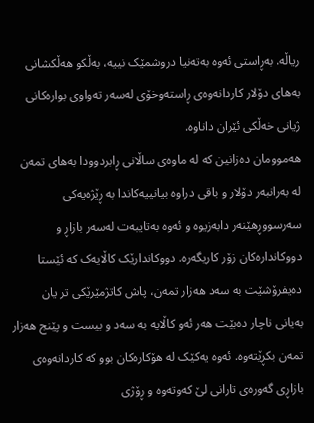ریاڵە. بەڕاستی ئەوە بەتەنیا دروشمێک نییە، بەڵکو هەڵکشانی بەهای دۆلار کاردانەوەی ڕاستەوخۆی لەسەر تەواوی بوارەکانی ژیانی خەڵکی ئێران داناوە.
هەموومان دەزانین کە لە ماوەی ساڵانی ڕابردوودا بەهای تمەن لە بەرانبەر دۆلار و باقی دراوە بیانییەکاندا بە ڕێژەیەکی سەرسووڕهێنەر دابەزیوە و ئەوە بەتایبەت لەسەر بازاڕ و دووکاندارەکان زۆر کاریگەرە. دووکاندارێک کاڵایەک کە ئێستا دەيفرۆشێت بە سەد هەزار تمەن، پاش کاتژمێرێکی تر یان بەیانی ناچار دەبێت هەر ئەو کاڵایە بە سەد و بیست و پێنج هەزار تمەن بکڕێتەوە. ئەوە یەکێک لە هۆکارەکان بوو کە کاردانەوەی بازاڕی گەورەی تارانی لێ کەوتەوە و ڕۆژی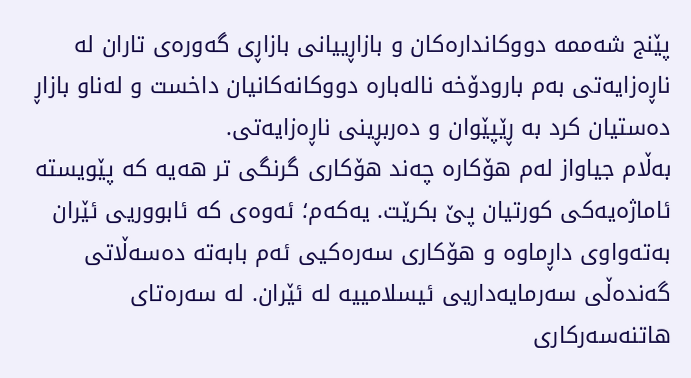پێنج شەممە دووکاندارەکان و بازاڕییانی بازاڕی گەورەی تاران لە ناڕەزایەتی بەم بارودۆخە نالەبارە دووکانەکانیان داخست و لەناو بازاڕ دەستیان کرد بە ڕێپێوان و دەربڕینی ناڕەزایەتی.
بەڵام جیاواز لەم هۆکارە چەند هۆکاری گرنگی تر هەیە کە پێویستە ئاماژەیەکی کورتیان پێ بکرێت. یەکەم؛ ئەوەی کە ئابووریی ئێران بەتەواوی داڕماوە و هۆکاری سەرەکیی ئەم بابەتە دەسەڵاتی گەندەڵی سەرمایەداریی ئیسلامییە لە ئێران. لە سەرەتای هاتنەسەرکاری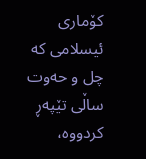کۆماری ئیسلامی کە چل و حەوت ساڵی تێپەڕ کردووە،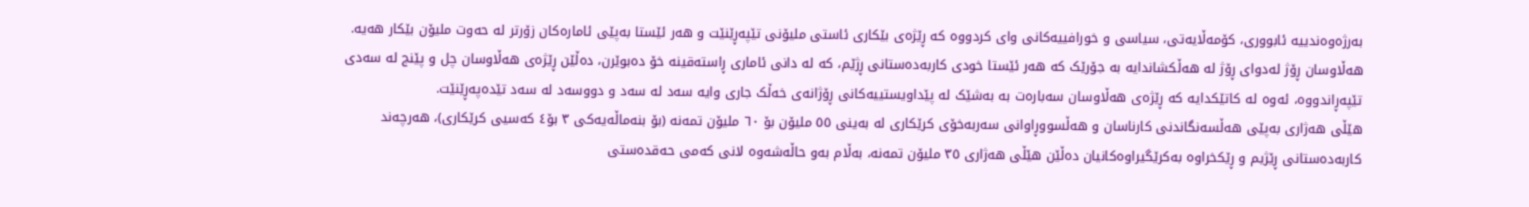بەرژەوەندییە ئابووری، کۆمەڵایەتی، سیاسی و خورافییەکانی وای کردووە کە ڕێژەی بێکاری ئاستی ملیۆنی تێپەڕێنێت و هەر ئێستا بەپێی ئامارەکان زۆرتر لە حەوت ملیۆن بێکار هەیە. هەڵاوسان ڕۆژ لەدوای ڕۆژ لە هەڵکشاندایە بە جۆرێک کە هەر ئێستا خودی کاربەدەستانی ڕژێم، کە لە دانی ئاماری ڕاستەقینە خۆ دەبوێرن، دەڵێن ڕێژەی هەڵاوسان چل و پێنج لە سەدی تێپەڕاندووە، ئەوە لە کاتێکدایە کە ڕێژەی هەڵاوسان سەبارەت بە بەشێک لە پێداویستییەکانی ڕۆژانەی خەڵک جاری وایە سەد لە سەد و دووسەد لە سەد تێدەپەڕێنێت.
هێڵی هەژاری بەپێی هەڵسەنگاندنی کارناسان و هەڵسووڕاوانی سەربەخۆی کرێکاری لە بەینی ٥٥ ملیۆن بۆ ٦۰ ملیۆن تمەنە (بۆ بنەماڵەیەکی ٣ بۆ٤ کەسیی کرێکاری)، هەرچەند کاربەدەستانی ڕێژیم و ڕێکخراوە بەکرێگیراوەکانیان دەڵێن هێڵی هەژاری ٣٥ ملیۆن تمەنە، بەڵام بەو حاڵەشەوە لانی کەمی حەقدەستی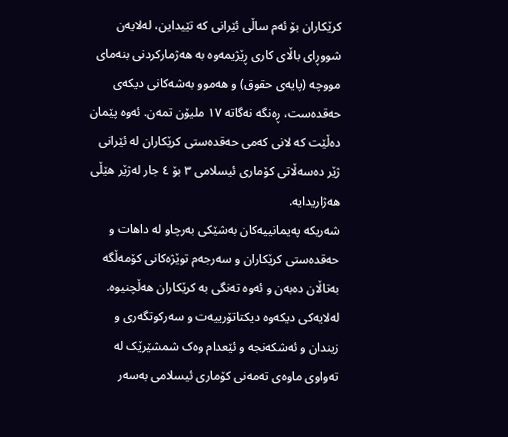کرێکاران بۆ ئەم ساڵی ئێرانی کە تێیداین، لەلایەن شووڕای باڵای کاری ڕێژیمەوە بە هەژمارکردنی بنەمای مووچە (پایەی حقوق) و هەموو بەشەکانی دیکەی حەقدەست، ڕەنگە نەگاتە ۱۷ ملیۆن تمەن. ئەوە پێمان دەڵێت کە لانی کەمی حەقدەستی کرێکاران لە ئێرانی ژێر دەسەڵاتی کۆماری ئیسلامی ٣ بۆ ٤ جار لەژێر هێڵی هەژاریدایە.
شەریکە پەیمانییەکان بەشێکی بەرچاو لە داهات و حەقدەستی کرێکاران و سەرجەم توێژەکانی کۆمەڵگە بەتاڵان دەبەن و ئەوە تەنگی بە کرێکاران هەڵچنیوە. لەلایەکی دیکەوە دیکتاتۆرییەت و سەرکوتگەری و زیندان و ئەشکەنجە و ئێعدام وەک شمشێرێک لە تەواوی ماوەی تەمەنی کۆماری ئیسلامی بەسەر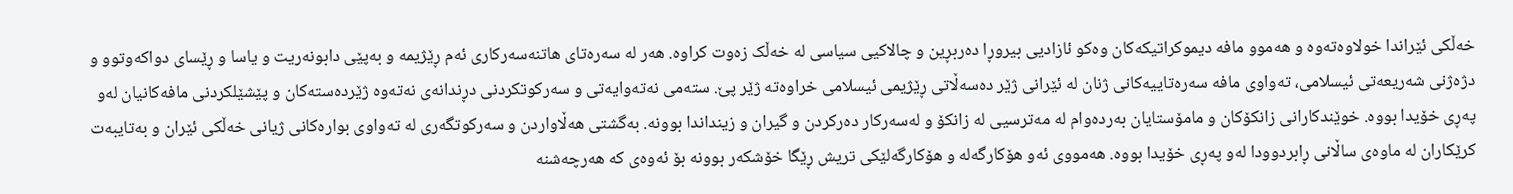خەڵکی ئێراندا خولاوەتەوە و هەموو مافە دیموکراتیکەکان وەکو ئازادیی بیروڕا دەربڕین و چالاکیی سیاسی لە خەڵک زەوت کراوە. هەر لە سەرەتای هاتنەسەرکاری ئەم ڕێژیمە و بەپێی دابونەریت و یاسا و ڕێسای دواکەوتوو و دژەژنی شەریعەتی ئیسلامی، تەواوی مافە سەرەتاییەکانی ژنان لە ئێرانی ژێر دەسەڵاتی ڕێژیمی ئیسلامی خراوەتە ژێر پێ. ستەمی نەتەوایەتی و سەرکوتکردنی دڕندانەی نەتەوە ژێردەستەکان و پێشێلکردنی مافەکانیان لەو پەڕی خۆیدا بووە. خوێندکارانی زانکۆکان و مامۆستایان بەردەوام لە مەترسیی لە زانکۆ و لەسەرکار دەرکردن و گیران و زینداندا بوونە. بەگشتی هەڵاواردن و سەرکوتگەری لە تەواوی بوارەکانی ژیانی خەڵکی ئێران و بەتایبەت کرێکاران لە ماوەی ساڵانی ڕابردوودا لەو پەڕی خۆیدا بووە. هەمووی ئەو هۆکارگەلە و هۆکارگەلێکی تریش ڕێگا خۆشکەر بوونە بۆ ئەوەی کە هەرچەشنە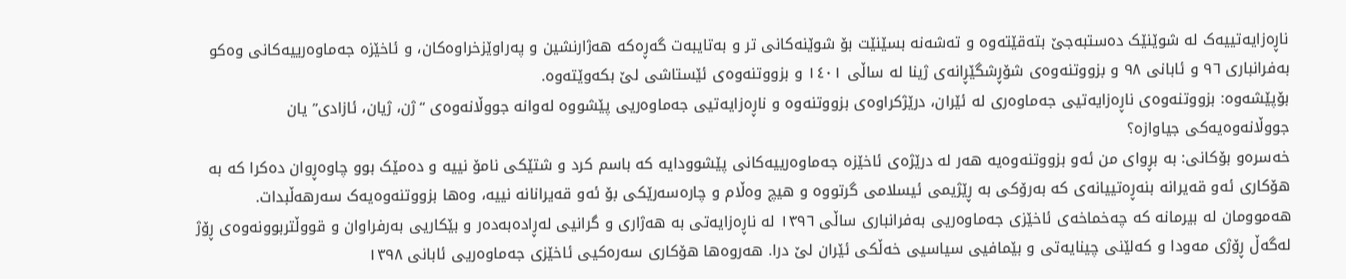ناڕەزایەتییەک لە شوێنێک دەستبەجێ بتەقێتەوە و تەشەنە بسێنێت بۆ شوێنەکانی تر و بەتایبەت گەڕەکە هەژارنشین و پەراوێزخراوەکان، و ئاخێزە جەماوەرییەکانی وەکو بەفرانباری ٩٦ و ئابانی ٩٨ و بزووتنەوەی شۆڕشگێڕانەی ژینا لە ساڵی ١٤٠١ و بزووتنەوەی ئێستاشی لێ بکەوێتەوە.
بۆپێشەوە: بزووتنەوەی ناڕەزایەتیی جەماوەری لە ئێران، درێژکراوەی بزووتنەوە و ناڕەزایەتیی جەماوەریی پێشووە لەوانە جووڵانەوەی “ژن، ژیان، ئازادی” یان جووڵانەوەیەکی جیاوازە؟
خەسرەو بۆکانی: بە بڕوای من ئەو بزووتنەوەیە هەر لە درێژەی ئاخێزە جەماوەرییەکانی پێشوودایە کە باسم کرد و شتێکی نامۆ نییە و دەمێک بوو چاوەڕوان دەکرا کە بە هۆکاری ئەو قەیرانە بنەڕەتییانەی کە بەرۆکی بە ڕێژیمی ئیسلامی گرتووە و هیچ وەڵام و چارەسەرێکی بۆ ئەو قەیرانانە نییە، وەها بزووتنەوەیەک سەرهەڵبدات. هەموومان لە بیرمانە کە چەخماخەی ئاخێزی جەماوەریی بەفرانباری ساڵی ١٣٩٦ لە ناڕەزایەتی بە هەژاری و گرانیی لەڕادەبەدەر و بێکاریی بەرفراوان و قووڵتربوونەوەی ڕۆژ لەگەڵ ڕۆژی مەودا و کەلێنی چینایەتی و بێمافیی سیاسیی خەڵکی ئێران لێ درا. هەروەها هۆکاری سەرەکیی ئاخێزی جەماوەریی ئابانی ١٣٩٨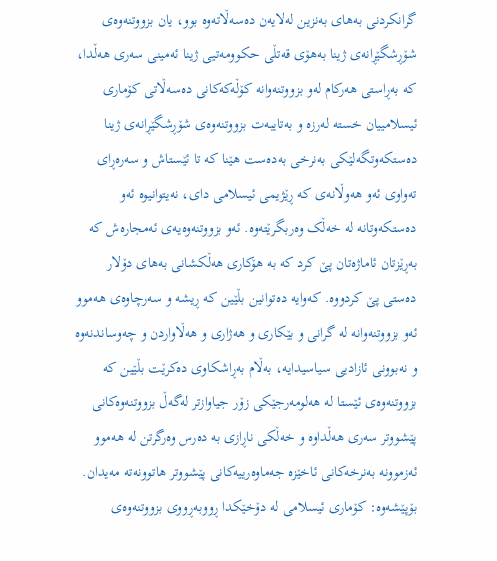گرانکردنی بەهای بەنزین لەلایەن دەسەڵاتەوە بوو، یان بزووتنەوەی شۆڕشگێڕانەی ژینا بەهۆی قەتڵی حکوومەتیی ژینا ئەمینی سەری هەڵدا، کە بەڕاستی هەرکام لەو بزووتنەوانە کۆڵەکەکانی دەسەڵاتی کۆماری ئیسلامییان خستە لەرزە و بەتایبەت بزووتنەوەی شۆڕشگێڕانەی ژینا دەستکەوتگەلێکی بەنرخی بەدەست هێنا کە تا ئێستاش و سەرەڕای تەواوی ئەو هەوڵانەی کە ڕێژیمی ئیسلامی دای، نەیتوانیوە ئەو دەستکەوتانە لە خەڵک وەربگرێتەوە. ئەو بزووتنەوەیەی ئەمجارەش کە بەڕێزتان ئاماژەتان پێ کرد کە بە هۆکاری هەڵکشانی بەهای دۆلار دەستی پێ کردووە. کەوایە دەتوانین بڵێین کە ڕیشە و سەرچاوەی هەموو ئەو بزووتنەوانە لە گرانی و بێکاری و هەژاری و هەڵاواردن و چەوساندنەوە و نەبوونی ئازادیی سیاسیدایە، بەڵام بەڕاشکاوی دەکرێت بڵێین کە بزووتنەوەی ئێستا لە هەلومەرجێکی زۆر جیاوازتر لەگەڵ بزووتنەوەکانی پێشووتر سەری هەڵداوە و خەڵکی ناڕازی بە دەرس وەرگرتن لە هەموو ئەزموونە بەنرخەکانی ئاخێزە جەماوەرییەکانی پێشووتر هاتوونەتە مەیدان.
بۆپێشەوە: کۆماری ئیسلامی لە دۆخێکدا ڕووبەڕووی بزووتنەوەی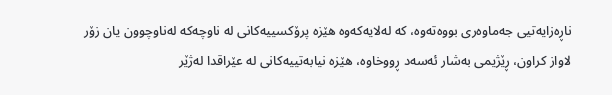ناڕەزایەتیی جەماوەری بووەتەوە، کە لەلایەکەوە هێزە پرۆکسییەکانی لە ناوچەکە لەناوچوون یان زۆر لاواز کراون، ڕێژیمی بەشار ئەسەد ڕووخاوە، هێزە نیابەتییەکانی لە عێراقدا لەژێر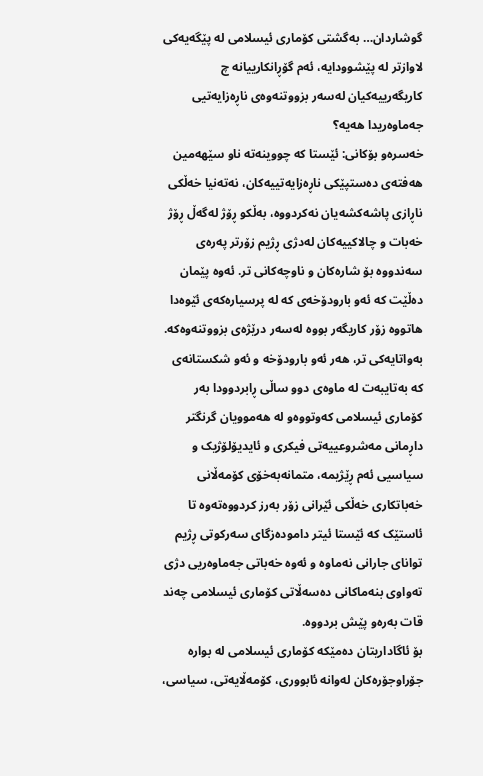گوشاردان… بەگشتی کۆماری ئیسلامی لە پێگەیەکی لاوازتر لە پێشوودایە، ئەم گۆڕانکارییانە چ کاریگەرییەکیان لەسەر بزووتنەوەی ناڕەزایەتیی جەماوەریدا هەیە؟
خەسرەو بۆکانی: ئێستا کە چووینەتە ناو سێهەمین هەفتەی دەستپێکی ناڕەزایەتییەکان، نەتەنیا خەڵکی ناڕازی پاشەکشەیان نەکردووە، بەڵکو ڕۆژ لەگەڵ ڕۆژ خەبات و چالاکییەکان لەدژی ڕژیم زۆرتر پەرەی سەندووە بۆ شارەکان و ناوچەکانی تر. ئەوە پێمان دەڵێت کە ئەو بارودۆخەی کە لە پرسیارەکەی ئێوەدا هاتووە زۆر کاریگەر بووە لەسەر درێژەی بزووتنەوەکە. بەواتایەکی تر، هەر ئەو بارودۆخە و ئەو شکستانەی کە بەتایبەت لە ماوەی دوو ساڵی ڕابردوودا بەر کۆماری ئیسلامی کەوتووەو لە هەموویان گرنگتر داڕمانی مەشروعییەتی فیکری و ئایدیۆلۆژیک و سیاسیی ئەم ڕێژیمە، متمانەبەخۆی کۆمەڵانی خەباتکاری خەڵکی ئێرانی زۆر بەرز کردووەتەوە تا ئاستێک کە ئێستا ئیتر دامودەزگای سەرکوتی ڕژیم توانای جارانی نەماوە و ئەوە خەباتی جەماوەریی دژی تەواوی بنەماکانی دەسەڵاتی کۆماری ئیسلامی چەند قات بەرەو پێش بردووە.
بۆ ئاگاداریتان دەمێکە کۆماری ئیسلامی لە بوارە جۆراوجۆرەکان لەوانە ئابووری، کۆمەڵایەتی، سیاسی،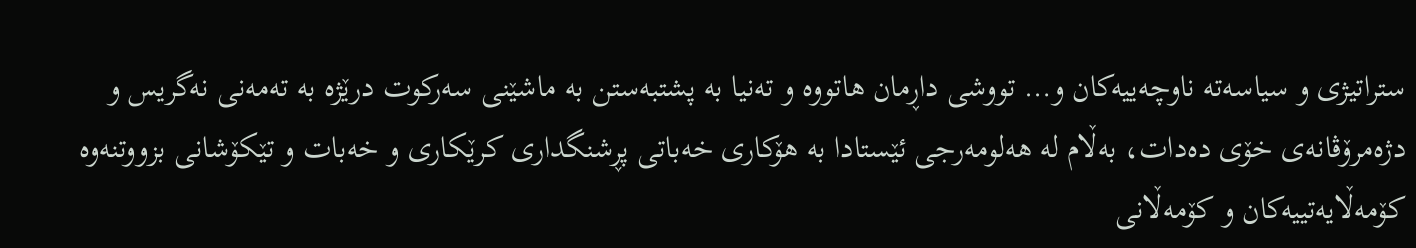ستراتیژی و سیاسەتە ناوچەییەکان و… تووشی داڕمان هاتووە و تەنیا بە پشتبەستن بە ماشێنی سەرکوت درێژە بە تەمەنی نەگریس و دژەمرۆڤانەی خۆی دەدات، بەڵام لە هەلومەرجی ئێستادا بە هۆکاری خەباتی پڕشنگداری کرێکاری و خەبات و تێکۆشانی بزووتنەوە کۆمەڵایەتییەکان و کۆمەڵانی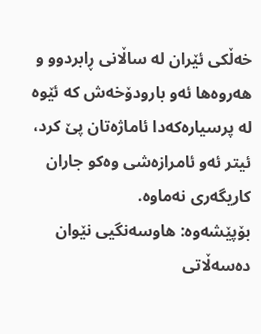خەڵکی ئێران لە ساڵانی ڕابردوو و هەروەها ئەو بارودۆخەش کە ئێوە لە پرسیارەکەدا ئاماژەتان پێ کرد، ئیتر ئەو ئامرازەشی وەکو جاران کاریگەری نەماوە.
بۆپێشەوە: هاوسەنگیی نێوان دەسەڵاتی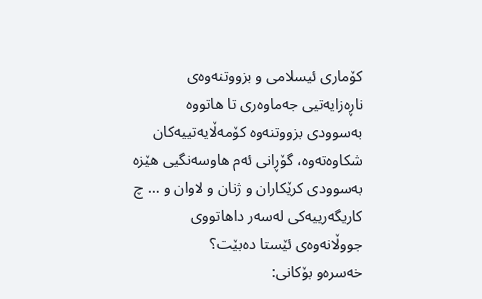کۆماری ئیسلامی و بزووتنەوەی ناڕەزایەتیی جەماوەری تا هاتووە بەسوودی بزووتنەوە کۆمەڵایەتییەکان شکاوەتەوە، گۆڕانی ئەم هاوسەنگیی هێزە بەسوودی کرێکاران و ژنان و لاوان و … چ کاریگەرییەکی لەسەر داهاتووی جووڵانەوەی ئێستا دەبێت؟
خەسرەو بۆکانی: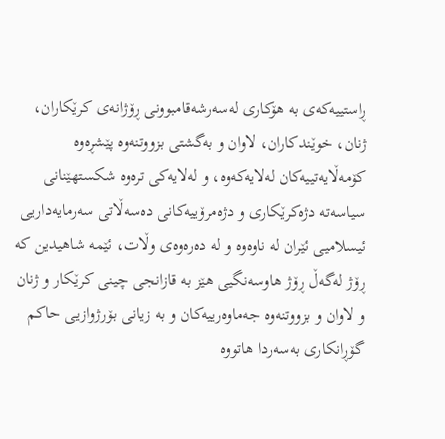ڕاستییەکەی بە هۆکاری لەسەرشەقامبوونی ڕۆژانەی کرێکاران، ژنان، خوێندکاران، لاوان و بەگشتی بزووتنەوە پێشڕەوە کۆمەڵایەتییەکان لەلایەکەوە، و لەلایەکی ترەوە شکستهێنانی سیاسەتە دژەکرێکاری و دژەمرۆییەکانی دەسەڵاتی سەرمایەداریی ئیسلامیی ئێران لە ناوەوە و لە دەرەوەی وڵات، ئێمە شاهیدین کە ڕۆژ لەگەڵ ڕۆژ هاوسەنگیی هێز بە قازانجی چینی کرێکار و ژنان و لاوان و بزووتنەوە جەماوەرییەکان و بە زیانی بۆرژوازیی حاکم گۆڕانکاری بەسەردا هاتووە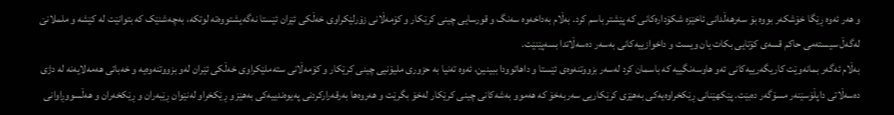و هەر ئەوە ڕێگا خۆشکەر بووە بۆ سەرهەڵدانی ئاخێزە شکۆدارەکانی کە پێشتر باسم کرد. بەڵام بەداخەوە سەنگ و قورسایی چینی کرێکار و کۆمەڵانی زۆرلێکراوی خەڵکی ئێران ئێستا نەگەیشتووەتە لوتکە، بەچەشنێک کە بتوانێت لە کێشە و ململانێ لەگەڵ سیستەمی حاکم قسەی کۆتایی بکات یان ویست و داخوازییەکانی بەسەر دەسەڵاتدا بسەپێنێت.
بەڵام ئەگەر بمانەوێت کاریگەرییەکانی ئەو هاوسەنگییە کە باسمان کرد لەسەر بزووتنەوەی ئێستا و داهاتوودا ببینین، ئەوە تەنیا بە حزوری ملیۆنیی چینی کرێکار و کۆمەڵانی ستەملێکراوی خەڵکی ئێران لەو بزووتنەوەیە و خەباتی هەمەلایەنە لە دژی دەسەڵاتی داپڵۆسێنەر مسۆگەر دەبێت. پێکهێنانی ڕێکخراوەیەکی بەهێزی کرێکاریی سەربەخۆ کە هەموو بەشەکانی چینی کرێکار لەخۆ بگرێت و هەروەها بەرقەرارکردنی پەیوەندییەکی بەهێز و ڕێکخراو لەنێوان ڕێبەران و ڕێکخەران و هەڵسووڕاوانی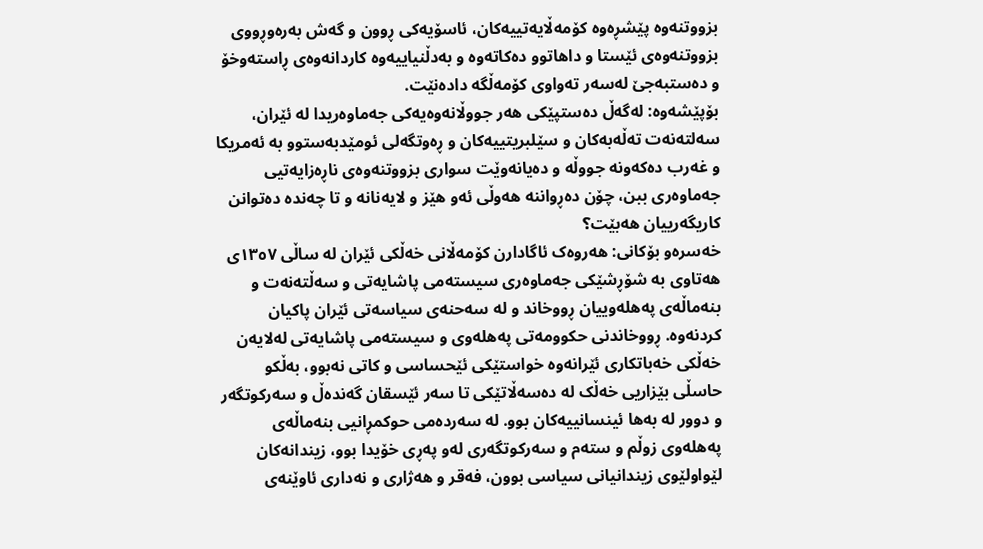بزووتنەوە پێشڕەوە کۆمەڵایەتییەکان، ئاسۆیەکی ڕوون و گەش بەرەوڕووی بزووتنەوەی ئێستا و داهاتوو دەکاتەوە و بەدڵنیاییەوە کاردانەوەی ڕاستەوخۆ و دەستبەجێ لەسەر تەواوی کۆمەڵگە دادەنێت.
بۆپێشەوە: لەگەڵ دەستپێکی هەر جووڵانەوەیەکی جەماوەریدا لە ئێران، سەلتەنەت تەڵەبەکان و سێلبریتییەکان و ڕەوتگەلی ئومێدبەستوو بە ئەمریکا و غەرب دەکەونە جووڵە و دەیانەوێت سواری بزووتنەوەی ناڕەزایەتیی جەماوەری ببن، چۆن دەڕواننە هەوڵی ئەو هێز و لایەنانە و تا چەندە دەتوانن کاریگەرییان هەبێت؟
خەسرەو بۆکانی: هەروەک ئاگادارن کۆمەڵانی خەڵکی ئێران لە ساڵی ١٣٥٧ی هەتاوی بە شۆڕشێکی جەماوەری سیستەمی پاشایەتی و سەڵتەنەت و بنەماڵەی پەهلەوییان ڕووخاند و لە سەحنەی سیاسەتی ئێران پاکیان کردنەوە. ڕووخاندنی حکوومەتی پەهلەوی و سیستەمی پاشایەتی لەلایەن خەڵکی خەباتکاری ئێرانەوە خواستێکی ئێحساسی و کاتی نەبوو، بەڵکو حاسڵی بێزاریی خەڵک لە دەسەڵاتێکی تا سەر ئێسقان گەندەڵ و سەرکوتگەر و دوور لە بەها ئینسانییەکان بوو. لە سەردەمی حوکمڕانیی بنەماڵەی پەهلەوی زوڵم و ستەم و سەرکوتگەری لەو پەڕی خۆیدا بوو، زیندانەکان لێواولێوی زیندانیانی سیاسی بوون، فەقر و هەژاری و نەداری ئاوێنەی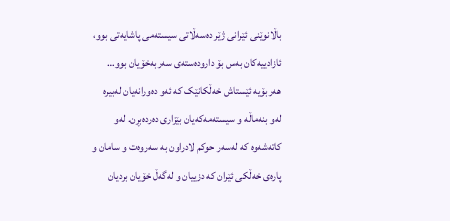باڵانوێنی ئێرانی ژێر دەسەڵاتی سیستەمی پاشایەتی بوو، ئازادییەکان بەس بۆ دارودەستەی سەربەخۆیان بوو… هەربۆیە ئێستاش خەڵکانێک کە ئەو دەورانەیان لەبیرە لەو بنەماڵە و سیستەمەکەیان بێزاری دەردەبڕن. لەو کاتەشەوە کە لەسەر حوکم لادراون بە سەروەت و سامان و پارەی خەڵکی ئێران کە دزییان و لەگەڵ خۆیان بردیان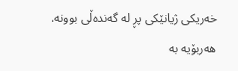خەریکی ژیانێکی پڕ لە گەندەڵی بوونە. هەربۆیە بە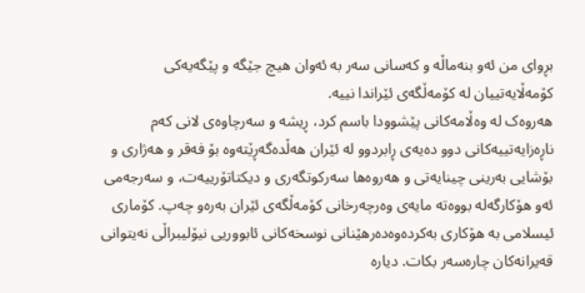بڕوای من ئەو بنەماڵە و کەسانی سەر بە ئەوان هیچ جێگە و پێگەیەکی کۆمەڵایەتییان لە کۆمەڵگەی ئێراندا نییە.
هەروەک لە وەڵامەکانی پێشوودا باسم کرد، ڕیشە و سەرچاوەی لانی کەم ناڕەزایەتییەکانی دوو دەیەی ڕابردوو لە ئێران هەڵدەگەڕێتەوە بۆ فەقر و هەژاری و بۆشایی بەرینی چینایەتی و هەروەها سەرکوتگەری و دیکتاتۆرییەت، و سەرجەمی ئەو هۆکارگەلە بووەتە مایەی وەرچەرخانی کۆمەڵگەی ئێران بەرەو چەپ. کۆماری ئیسلامی بە هۆکاری بەکردەوەدەرھێنانی نوسخەکانی ئابووریی نیۆلیبراڵی نەیتوانی قەیرانەکان چارەسەر بکات. دیارە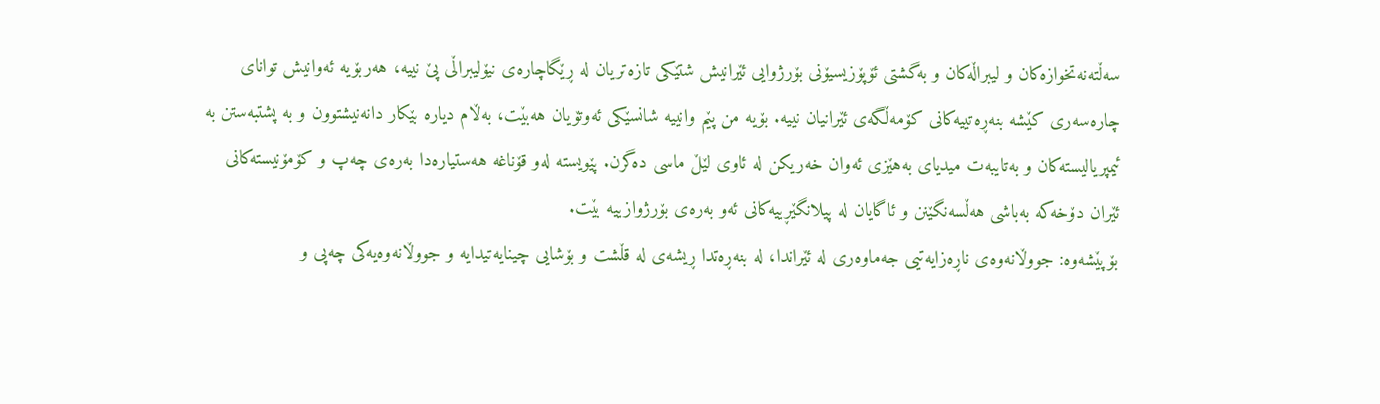سەڵتەنەتخوازەکان و لیبراڵەکان و بەگشتی ئۆپۆزیسیۆنی بۆرژوایی ئێرانیش شتێکی تازەتریان لە ڕێگاچارەی نیۆلیبراڵی پێ نییە، هەربۆیە ئەوانیش توانای چارەسەری کێشە بنەڕەتییەکانی کۆمەڵگەی ئێرانیان نییە. بۆیە من پێم وانییە شانسێکی ئەوتۆیان هەبێت، بەڵام دیارە بێکار دانەنیشتوون و بە پشتبەستن بە ئیمپریالیستەکان و بەتایبەت میدیای بەهێزی ئەوان خەریکن لە ئاوی لێڵ ماسی دەگرن. پێویستە لەو قۆناغە هەستیارەدا بەرەی چەپ و کۆمۆنیستەکانی ئێران دۆخەکە بەباشی هەڵسەنگێنن و ئاگایان لە پیلانگێڕییەکانی ئەو بەرەی بۆرژوازییە بێت.
بۆپێشەوە: جووڵانەوەی ناڕەزایەتیی جەماوەری لە ئێراندا، لە بنەڕەتدا ڕیشەی لە قڵشت و بۆشایی چینایەتیدایە و جووڵانەوەیەکی چەپی و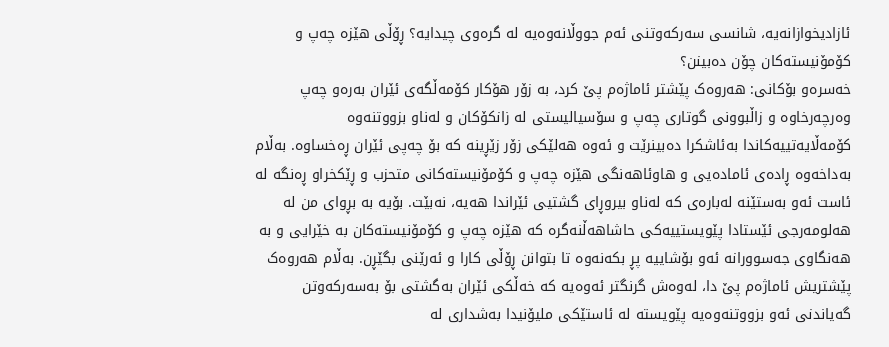ئازادیخوازانەیە، شانسی سەرکەوتنی ئەم جووڵانەوەیە لە گرەوی چیدایە؟ ڕۆڵی هێزە چەپ و کۆمۆنیستەکان چۆن دەبینن؟
خەسرەو بۆکانی: هەروەک پێشتر ئاماژەم پێ کرد، بە زۆر هۆکار کۆمەڵگەی ئێران بەرەو چەپ وەرچەرخاوە و زاڵبوونی گوتاری چەپ و سۆسیالیستی لە زانکۆکان و لەناو بزووتنەوە کۆمەڵایەتییەکاندا بەئاشکرا دەبینرێت و ئەوە هەلێکی زۆر زێڕینە کە بۆ چەپی ئێران ڕەخساوە. بەڵام بەداخەوە ڕادەی ئامادەیی و هاوئاهەنگی هێزە چەپ و کۆمۆنیستەکانی متحزب و ڕێکخراو ڕەنگە لە ئاست ئەو بەستێنە لەبارەی کە لەناو بیروڕای گشتیی ئێراندا هەیە، نەبێت. بۆیە بە بڕوای من لە هەلومەرجی ئێستادا پێویستییەکی حاشاهەڵنەگرە کە هێزە چەپ و کۆمۆنیستەکان بە خێرایی و بە هەنگاوی جەسوورانە ئەو بۆشاییە پڕ بکەنەوە تا بتوانن ڕۆڵی کارا و ئەرێنی بگێڕن. بەڵام هەروەک پێشتریش ئاماژەم پێ دا، لەوەش گرنگتر ئەوەیە کە خەڵکی ئێران بەگشتی بۆ بەسەرکەوتن گەیاندنی ئەو بزووتنەوەیە پێویستە لە ئاستێکی ملیۆنیدا بەشداری لە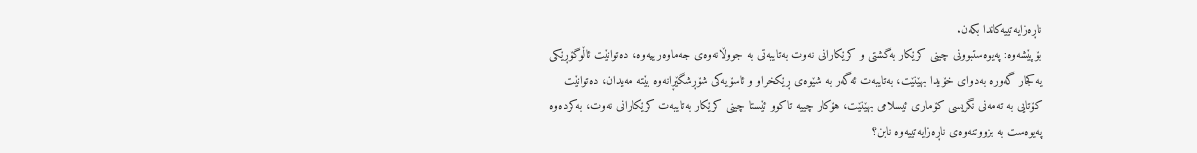ناڕەزایەتییەکاندا بکەن.
بۆپێشەوە: پەیوەستبوونی چینی کرێکار بەگشتی و کرێکارانی نەوت بەتایبەتی بە جووڵانەوەی جەماوەرییەوە، دەتوانێت ئاڵوگۆڕێکی یەکجار گەورە بەدوای خۆیدا بهێنێت، بەتایبەت ئەگەر بە شێوەی ڕێکخراو و ئاسۆیەکی شۆڕشگێڕانەوە بێتە مەیدان، دەتوانێت کۆتایی بە تەمەنی نگریسی کۆماری ئیسلامی بهێنێت، هۆکار چییە تاکوو ئێستا چینی کرێکار بەتایبەت کرێکارانی نەوت، بەکردەوە پەیوەست بە بزووتنەوەی ناڕەزایەتییەوە نابن؟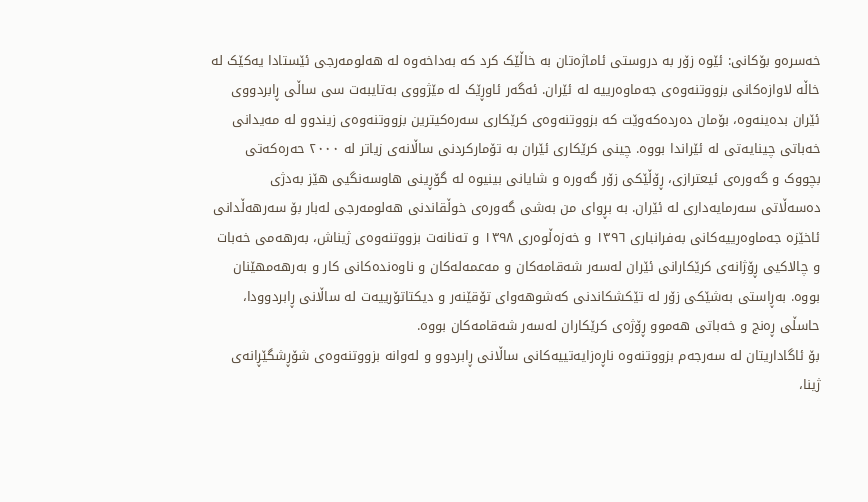خەسرەو بۆکانی: ئێوە زۆر بە دروستی ئاماژەتان بە خاڵێک کرد کە بەداخەوە لە هەلومەرجی ئێستادا یەکێک لە خاڵە لاوازەکانی بزووتنەوەی جەماوەرییە لە ئێران. ئەگەر ئاوڕێک لە مێژووی بەتایبەت سی ساڵی ڕابردووی ئێران بدەینەوە، بۆمان دەردەکەوێت کە بزووتنەوەی کرێکاری سەرەکیترین بزووتنەوەی زیندوو لە مەیدانی خەباتی چینایەتی لە ئێراندا بووە. چینی کرێکاری ئێران بە تۆمارکردنی ساڵانەی زیاتر لە ٢٠٠٠ حەرەکەتی بچووک و گەورەی ئیعترازی، ڕۆڵێکی زۆر گەورە و شایانی بینیوە لە گۆڕینی هاوسەنگیی هێز بەدژی دەسەڵاتی سەرمایەداری لە ئێران. بە بڕوای من بەشی گەورەی خوڵقاندنی هەلومەرجی لەبار بۆ سەرهەڵدانی ئاخێزە جەماوەرییەکانی بەفرانباری ١٣٩٦ و خەزەڵوەری ١٣٩٨ و تەنانەت بزووتنەوەی ژیناش، بەرهەمی خەبات و چالاکیی ڕۆژانەی کرێکارانی ئێران لەسەر شەقامەکان و مەعمەلەکان و ناوەندەکانی کار و بەرهەمهێنان بووە. بەڕاستی بەشێکی زۆر لە تێکشکاندنی کەشوهەوای تۆقێنەر و دیکتاتۆرییەت لە ساڵانی ڕابردوودا، حاسڵی ڕەنج و خەباتی هەموو ڕۆژەی کرێکاران لەسەر شەقامەکان بووە.
بۆ ئاگاداریتان لە سەرجەم بزووتنەوە ناڕەزایەتییەکانی ساڵانی ڕابردوو و لەوانە بزووتنەوەی شۆڕشگێڕانەی ژینا،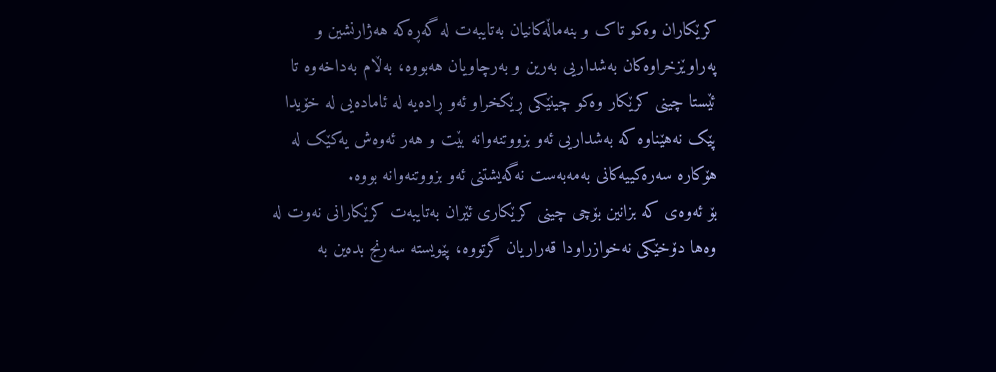کرێکاران وەکو تاک و بنەماڵەکانیان بەتایبەت لە گەڕەکە هەژارنشین و پەراوێزخراوەکان بەشداریی بەرین و بەرچاویان هەبووە، بەڵام بەداخەوە تا ئێستا چینی کرێکار وەکو چینێکی ڕێکخراو ئەو ڕادەیە لە ئامادەیی لە خۆیدا پێک نەهێناوە کە بەشداریی ئەو بزووتنەوانە بێت و هەر ئەوەش یەکێک لە هۆکارە سەرەکییەکانی بەمەبەست نەگەیشتنی ئەو بزووتنەوانە بووە.
بۆ ئەوەی کە بزانین بۆچی چینی کرێکاری ئێران بەتایبەت کرێکارانی نەوت لە وەها دۆخێکی نەخوازراودا قەراریان گرتووە، پێویستە سەرنج بدەین بە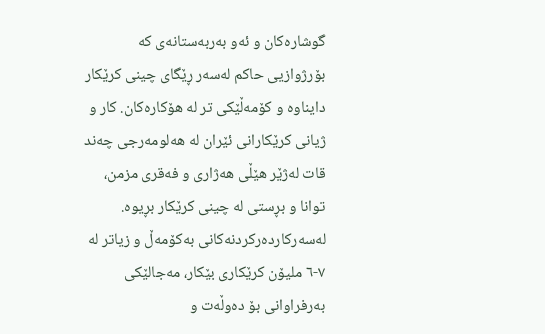گوشارەکان و ئەو بەربەستانەی کە بۆرژوازیی حاکم لەسەر ڕێگای چینی کرێکار دایناوە و کۆمەڵێکی تر لە هۆکارەکان. کار و ژیانی کرێکارانی ئێران لە هەلومەرجی چەند قات لەژێر هێڵی هەژاری و فەقری مزمن، توانا و بڕستی لە چینی کرێکار بڕیوە. لەسەرکاردەرکردنەکانی بەکۆمەڵ و زیاتر لە ٧-٦ ملیۆن کرێکاری بێکار، مەجالێکی بەرفراوانی بۆ دەوڵەت و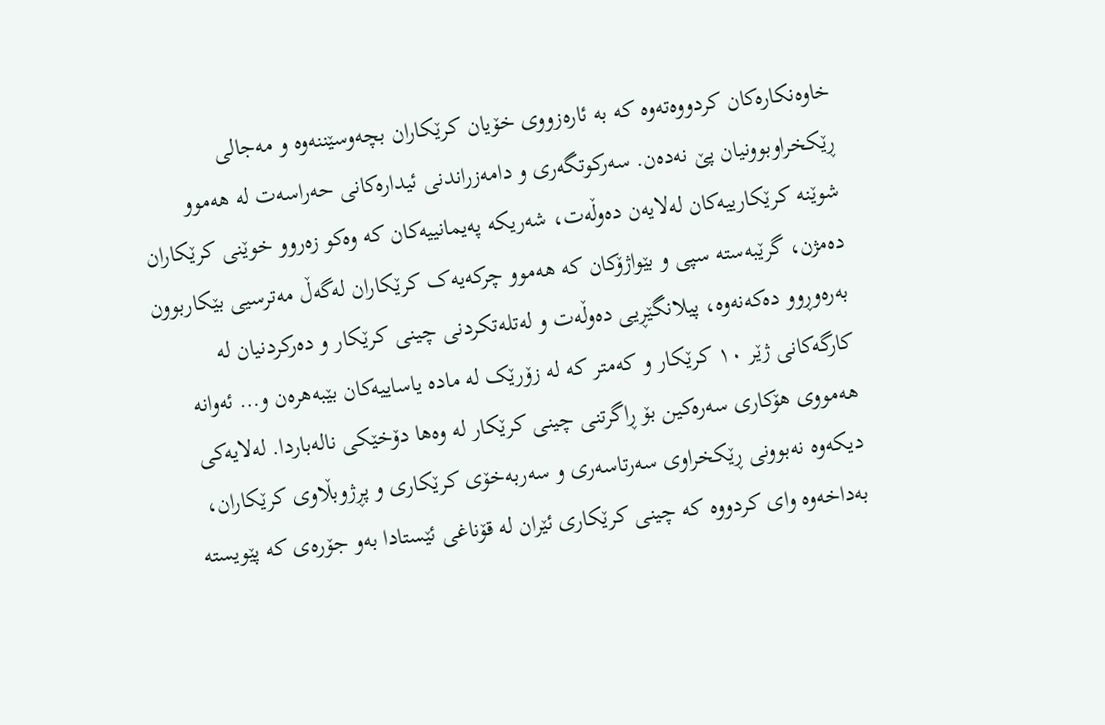خاوەنکارەکان کردووەتەوە کە بە ئارەزووی خۆیان کرێکاران بچەوسێننەوە و مەجالی ڕێکخراوبوونیان پێ نەدەن. سەرکوتگەری و دامەزراندنی ئیدارەکانی حەراسەت لە هەموو شوێنە کرێکارییەکان لەلایەن دەوڵەت، شەریکە پەیمانییەکان کە وەکو زەروو خوێنی کرێکاران دەمژن، گرێبەستە سپی و بێواژۆکان کە هەموو چرکەیەک کرێکاران لەگەڵ مەترسیی بێکاربوون بەرەوڕوو دەکەنەوە، پیلانگێڕیی دەوڵەت و لەتلەتکردنی چینی کرێکار و دەرکردنیان لە کارگەکانی ژێر ١٠ کرێکار و کەمتر کە لە زۆرێک لە مادە یاساییەکان بێبەهرەن و… ئەوانە هەمووی هۆکاری سەرەکین بۆ ڕاگرتنی چینی کرێکار لە وەها دۆخێکی نالەباردا. لەلایەکی دیکەوە نەبوونی ڕێکخراوی سەرتاسەری و سەربەخۆی کرێکاری و پڕژوبڵاوی کرێکاران، بەداخەوە وای کردووە کە چینی کرێکاری ئێران لە قۆناغی ئێستادا بەو جۆرەی کە پێویستە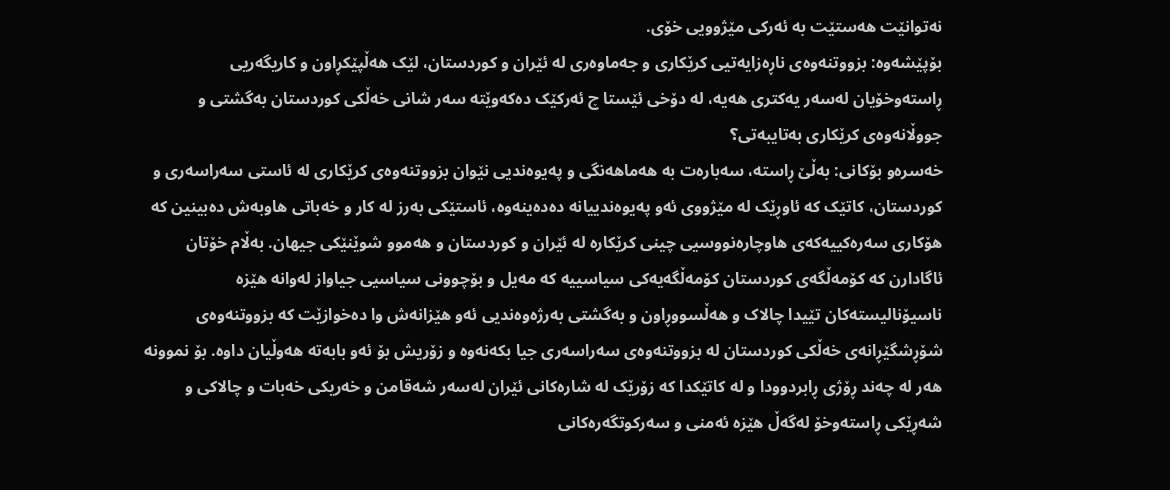نەتوانێت هەستێت بە ئەرکی مێژوویی خۆی.
بۆپێشەوە: بزووتنەوەی ناڕەزایەتیی کرێکاری و جەماوەری لە ئێران و کوردستان، لێک هەڵپێکڕاون و کاریگەریی ڕاستەوخۆیان لەسەر یەکتری هەیە، لە دۆخی ئێستا چ ئەرکێک دەکەوێتە سەر شانی خەڵکی کوردستان بەگشتی و جووڵانەوەی کرێکاری بەتایبەتی؟
خەسرەو بۆکانی: بەڵێ ڕاستە، سەبارەت بە هەماهەنگی و پەیوەندیی نێوان بزووتنەوەی کرێکاری لە ئاستی سەراسەری و کوردستان، کاتێک کە ئاوڕێک لە مێژووی ئەو پەیوەندییانە دەدەینەوە، ئاستێکی بەرز لە کار و خەباتی هاوبەش دەبینین کە هۆکاری سەرەکییەکەی هاوچارەنووسیی چینی کرێکارە لە ئێران و کوردستان و هەموو شوێنێکی جیهان. بەڵام خۆتان ئاگادارن کە کۆمەڵگەی کوردستان کۆمەڵگەیەکی سیاسییە کە مەیل و بۆچوونی سیاسیی جیاواز لەوانە هێزە ناسیۆنالیستەکان تێیدا چالاک و هەڵسووڕاون و بەگشتی بەرژەوەندیی ئەو هێزانەش وا دەخوازێت کە بزووتنەوەی شۆڕشگێڕانەی خەڵکی کوردستان لە بزووتنەوەی سەراسەری جیا بکەنەوە و زۆریش بۆ ئەو بابەتە هەوڵیان داوە. بۆ نموونە هەر لە چەند ڕۆژی ڕابردوودا و لە کاتێکدا کە زۆرێک لە شارەکانی ئێران لەسەر شەقامن و خەریکی خەبات و چالاکی و شەڕێکی ڕاستەوخۆ لەگەڵ هێزە ئەمنی و سەرکوتگەرەکانی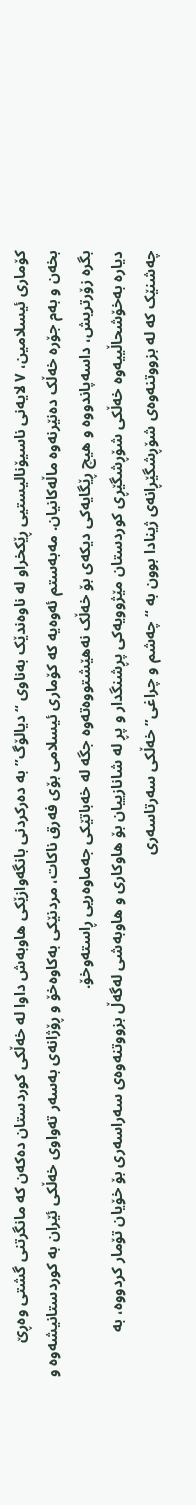کۆماری ئیسلامین، ٧ لایەنی ناسیۆنالیستیی ڕێکخراو لە ناوەندێک بەناوی “دیالۆگ” بە دەرکردنی بانگەوازێکی هاوبەش داوا لە خەڵکی کوردستان دەکەن کە مانگرتنی گشتی وەڕێ بخەن و بەم جۆرە خەڵک دەنێرنەوە ماڵەکانیان. مەبەستم ئەوەیە کە کۆماری ئیسلامی بۆی فەرق ناکات، مردنێکی بەکاوەخۆ و ڕۆژانەی بەسەر تەواوی خەڵکی ئێران بە کوردستانیشەوە و بگرە زۆرتریش، داسەپاندووە و هیچ ڕێگایەکی دیکەی بۆ خەڵک نەهێشتووەتەوە جگە لە خەباتێکی جەماوەریی ڕاستەوخۆ.
دیارە بەخۆشحاڵییەوە خەڵکی شۆڕشگێڕی کوردستان مێژوویەکی پڕشنگدار و پڕ لە شانازییان بۆ هاوکاری و هاوبەشی لەگەڵ بزووتنەوەی سەراسەری بۆ خۆیان تۆمار کردووە، بە چەشنێک کە لە بزووتنەوەی شۆڕشگێڕانەی ژینادا بوون بە “چەشم و چراغی” خەڵکی سەرتاسەری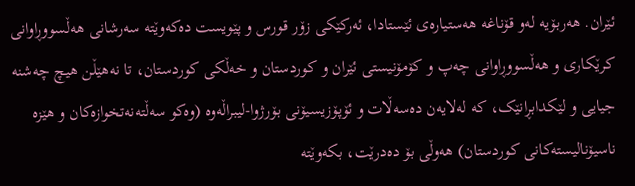ئێران. هەربۆیە لەو قۆناغە هەستیارەی ئێستادا، ئەرکێکی زۆر قورس و پێویست دەکەوێتە سەرشانی هەڵسووڕاوانی کرێکاری و هەڵسووڕاوانی چەپ و کۆمۆنیستی ئێران و کوردستان و خەڵکی کوردستان، تا نەهێڵن هیچ چەشنە جیایی و لێکدابڕانێک، کە لەلایەن دەسەڵات و ئۆپۆزیسیۆنی بۆرژوا-لیبراڵەوە (وەکو سەڵتەنەتخوازەکان و هێزە ناسیۆنالیستەکانی کوردستان) هەوڵی بۆ دەدرێت، بکەوێتە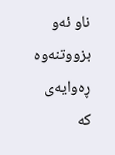ناو ئەو بزووتنەوە ڕەوایەی کە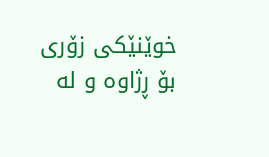خوێنێکی زۆری بۆ ڕژاوە و لە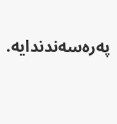پەرەسەندندایە.